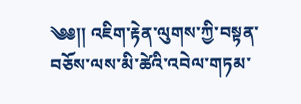༄༅།། འཇིག་རྟེན་ལུགས་ཀྱི་བསྟན་བཅོས་ལས་མི་ཚེའི་འབེལ་གཏམ་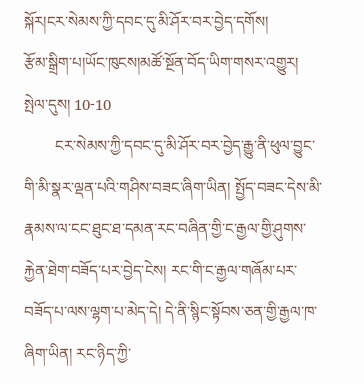སྐོར།ངར་སེམས་ཀྱི་དབང་དུ་མི་ཤོར་བར་བྱེད་དགོས།
རྩོམ་སྒྲིག་པ།ཡོང་ཁུངས།མཚོ་སྔོན་བོད་ཡིག་གསར་འགྱུར། སྤེལ་དུས། 10-10
        ངར་སེམས་ཀྱི་དབང་དུ་མི་ཤོར་བར་བྱེད་རྒྱུ་ནི་ཕུལ་བྱུང་གི་མི་སྣར་ལྡན་པའི་གཤིས་བཟང་ཞིག་ཡིན། སྤྱོད་བཟང་དེས་མི་རྣམས་ལ་ངང་ཐུང་ཐ་དམན་རང་བཞིན་གྱི་ང་རྒྱལ་གྱི་ཤུགས་རྐྱེན་ཐེག་བཟོད་པར་བྱེད་ངེས། རང་གི་ང་རྒྱལ་གཞོམ་པར་བཟོད་པ་ལས་ལྷག་པ་མེད་དེ། དེ་ནི་སྙིང་སྟོབས་ཅན་གྱི་རྒྱལ་ཁ་ཞིག་ཡིན། རང་ཉིད་ཀྱི་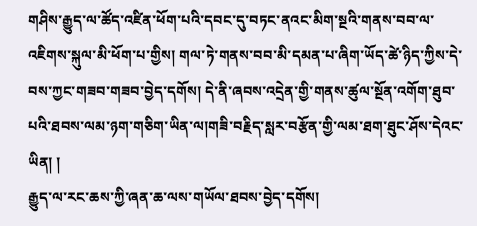གཤིས་རྒྱུད་ལ་ཚོད་འཛིན་ཕོག་པའི་དབང་དུ་བཏང་ནའང་མིག་སྔའི་གནས་བབ་ལ་འཇིགས་སྐུལ་མི་ཕོག་པ་གྱིས། གལ་ཏེ་གནས་བབ་མི་དམན་པ་ཞིག་ཡོད་ཚེ་ཉིད་ཀྱིས་དེ་བས་ཀྱང་གཟབ་གཟབ་བྱེད་དགོས། དེ་ནི་ཞབས་འདྲེན་གྱི་གནས་ཚུལ་སྔོན་འགོག་ཐུབ་པའི་ཐབས་ལམ་ཉག་གཅིག་ཡིན་ལ།གཟི་བརྗིད་སླར་བརྩོན་གྱི་ལམ་ཐག་ཐུང་ཤོས་དེའང་ཡིན། །
རྒྱུད་ལ་རང་ཆས་ཀྱི་ཞན་ཆ་ལས་གཡོལ་ཐབས་བྱེད་དགོས།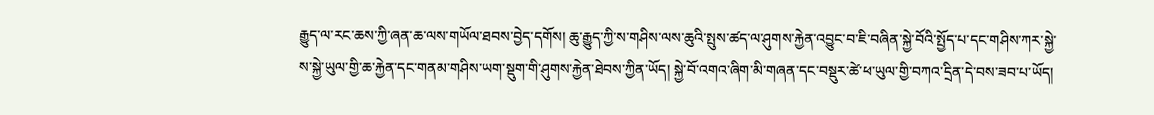རྒྱུད་ལ་རང་ཆས་ཀྱི་ཞན་ཆ་ལས་གཡོལ་ཐབས་བྱེད་དགོས། ཆུ་རྒྱུད་ཀྱི་ས་གཤིས་ལས་ཆུའི་སྤུས་ཚད་ལ་ཤུགས་རྐྱེན་འབྱུང་བ་ཇི་བཞིན་སྐྱེ་བོའི་སྤྱོད་པ་དང་གཤིས་ཀར་སྐྱེ་ས་སྐྱེ་ཡུལ་གྱི་ཆ་རྐྱེན་དང་གནམ་གཤིས་ཡག་སྡུག་གི་ཤུགས་རྐྱེན་ཐེབས་ཀྱིན་ཡོད། སྐྱེ་བོ་འགའ་ཞིག་མི་གཞན་དང་བསྡུར་ཚེ་ཕ་ཡུལ་གྱི་བཀའ་དྲིན་དེ་བས་ཟབ་པ་ཡོད།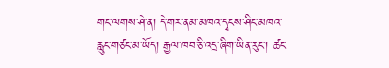གང་ལགས་ཤེ་ན། དེ་གར་ནམ་མཁའ་དྭངས་ཤིང་མཁའ་རླུང་གཙང་མ་ཡོད། རྒྱལ་ཁབ་ཅི་འདྲ་ཞིག་ཡིན་རུང་། ཚང་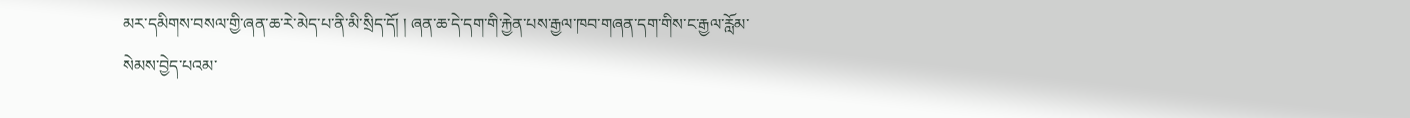མར་དམིགས་བསལ་གྱི་ཞན་ཆ་རེ་མེད་པ་ནི་མི་སྲིད་དོ། ། ཞན་ཆ་དེ་དག་གི་རྐྱེན་པས་རྒྱལ་ཁབ་གཞན་དག་གིས་ང་རྒྱལ་རློམ་སེམས་བྱེད་པའམ་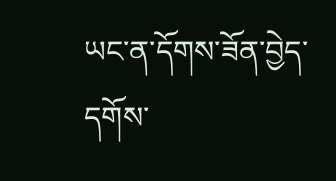ཡང་ན་དོགས་ཟོན་བྱེད་དགོས་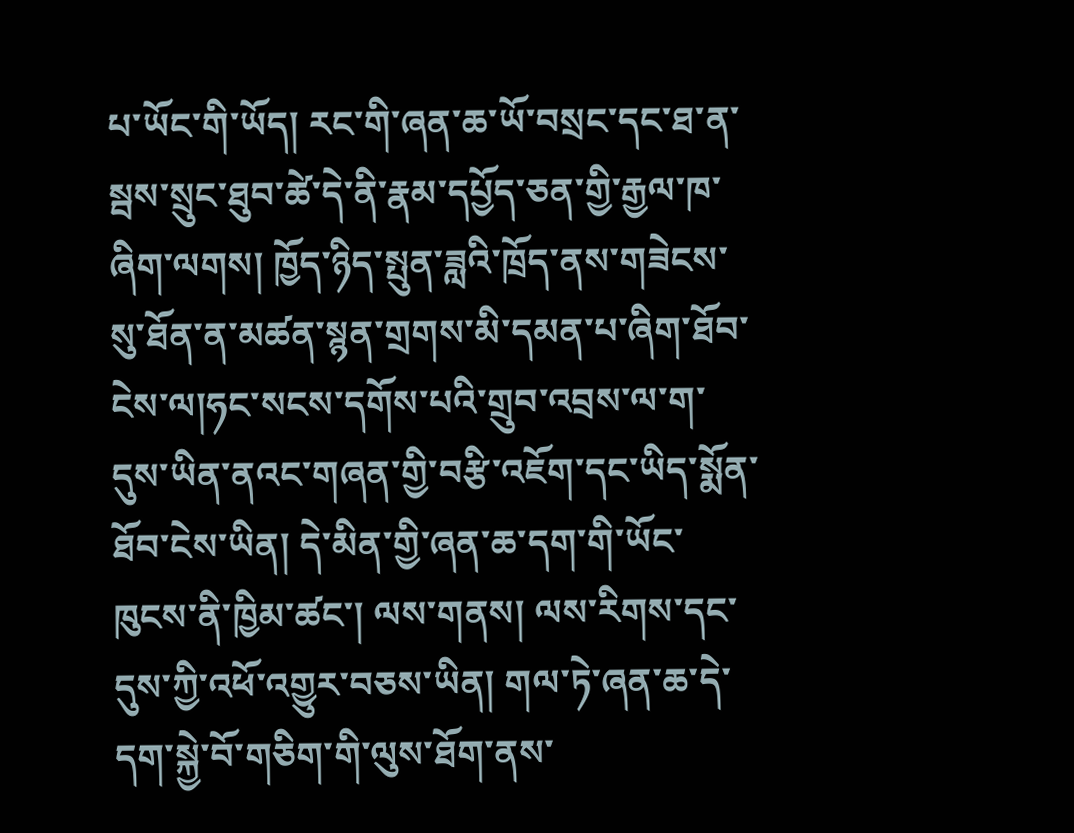པ་ཡོང་གི་ཡོད། རང་གི་ཞན་ཆ་ཡོ་བསྲང་དང་ཐ་ན་སྦས་སྲུང་ཐུབ་ཚེ་དེ་ནི་རྣམ་དཔྱོད་ཅན་གྱི་རྒྱལ་ཁ་ཞིག་ལགས། ཁྱོད་ཉིད་སྤུན་ཟླའི་ཁྲོད་ནས་གཟེངས་སུ་ཐོན་ན་མཚན་སྙན་གྲགས་མི་དམན་པ་ཞིག་ཐོབ་ངེས་ལ།ཧང་སངས་དགོས་པའི་གྲུབ་འབྲས་ལ་ག་དུས་ཡིན་ནའང་གཞན་གྱི་བརྩི་འཇོག་དང་ཡིད་སྨོན་ཐོབ་ངེས་ཡིན། དེ་མིན་གྱི་ཞན་ཆ་དག་གི་ཡོང་ཁུངས་ནི་ཁྱིམ་ཚང་། ལས་གནས། ལས་རིགས་དང་དུས་ཀྱི་འཕོ་འགྱུར་བཅས་ཡིན། གལ་ཏེ་ཞན་ཆ་དེ་དག་སྐྱེ་བོ་གཅིག་གི་ལུས་ཐོག་ནས་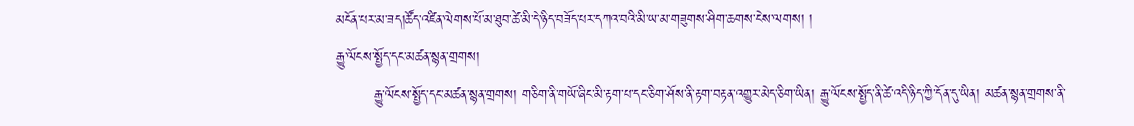མངོན་པར་མ་ཟད།ཚོད་འཛིན་ལེགས་པོ་མ་ཐུབ་ཚེ་མི་དེ་ཉིད་བཟོད་པར་དཀའ་བའི་མི་ཡ་མ་གཟུགས་ཤིག་ཆགས་ངེས་ལགས། །
རྒྱུ་ལོངས་སྤྱོད་དང་མཚན་སྙན་གྲགས།
        རྒྱུ་ལོངས་སྤྱོད་དང་མཚན་སྙན་གྲགས། གཅིག་ནི་གཡོ་ཞིང་མི་རྟག་པ་དང་ཅིག་ཤོས་ནི་རྟག་བརྟན་འགྱུར་མེད་ཅིག་ཡིན། རྒྱུ་ལོངས་སྤྱོད་ནི་ཚེ་འདི་ཉིད་ཀྱི་དོན་དུ་ཡིན། མཚན་སྙན་གྲགས་ནི་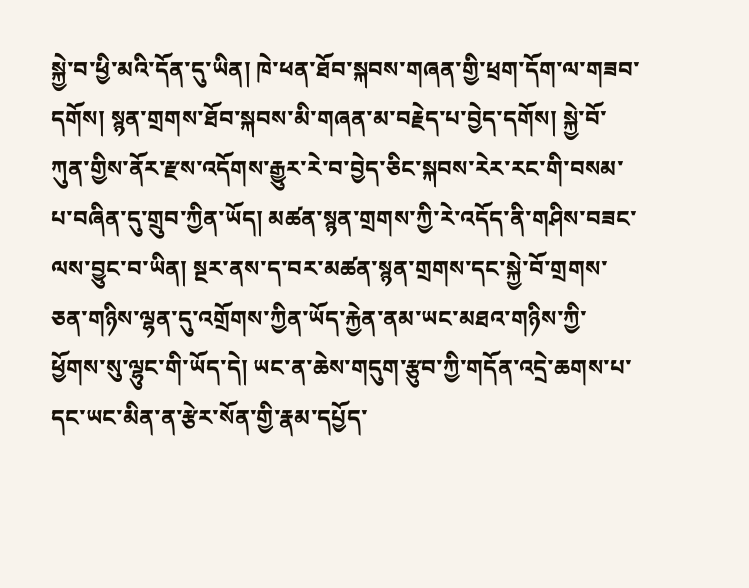སྐྱེ་བ་ཕྱི་མའི་དོན་དུ་ཡིན། ཁེ་ཕན་ཐོབ་སྐབས་གཞན་གྱི་ཕྲག་དོག་ལ་གཟབ་དགོས། སྙན་གྲགས་ཐོབ་སྐབས་མི་གཞན་མ་བརྗེད་པ་བྱེད་དགོས། སྐྱེ་བོ་ཀུན་གྱིས་ནོར་རྫས་འདོགས་རྒྱུར་རེ་བ་བྱེད་ཅིང་སྐབས་རེར་རང་གི་བསམ་པ་བཞིན་དུ་གྲུབ་ཀྱིན་ཡོད། མཚན་སྙན་གྲགས་ཀྱི་རེ་འདོད་ནི་གཤིས་བཟང་ལས་བྱུང་བ་ཡིན། སྔར་ནས་ད་བར་མཚན་སྙན་གྲགས་དང་སྐྱེ་བོ་གྲགས་ཅན་གཉིས་ལྷན་དུ་འགྲོགས་ཀྱིན་ཡོད་རྐྱེན་ནམ་ཡང་མཐའ་གཉིས་ཀྱི་ཕྱོགས་སུ་ལྷུང་གི་ཡོད་དེ། ཡང་ན་ཆེས་གདུག་རྩུབ་ཀྱི་གདོན་འདྲེ་ཆགས་པ་དང་ཡང་མིན་ན་རྩེར་སོན་གྱི་རྣམ་དཔྱོད་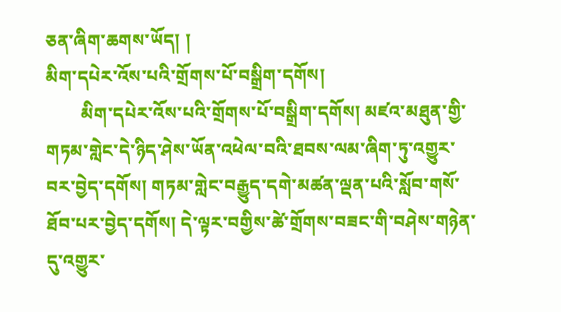ཅན་ཞིག་ཆགས་ཡོད། །
མིག་དཔེར་འོས་པའི་གྲོགས་པོ་བསྒྲིག་དགོས།
        མིག་དཔེར་འོས་པའི་གྲོགས་པོ་བསྒྲིག་དགོས། མཛའ་མཐུན་གྱི་གཏམ་གླེང་དེ་ཉིད་ཤེས་ཡོན་འཕེལ་བའི་ཐབས་ལམ་ཞིག་ཏུ་འགྱུར་བར་བྱེད་དགོས། གཏམ་གླེང་བརྒྱུད་དགེ་མཚན་ལྡན་པའི་སློབ་གསོ་ཐོབ་པར་བྱེད་དགོས། དེ་ལྟར་བགྱིས་ཚེ་གྲོགས་བཟང་གི་བཤེས་གཉེན་དུ་འགྱུར་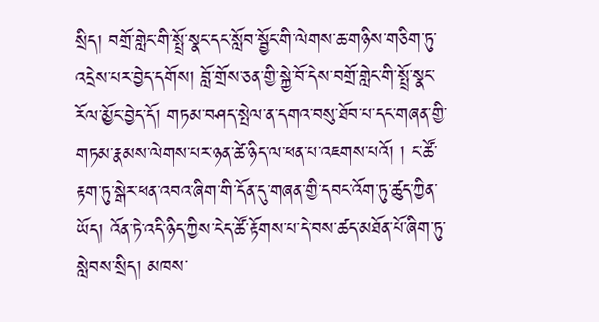སྲིད། བགྲོ་གླེང་གི་སྤྲོ་སྣང་དང་སློབ་སྦྱོང་གི་ལེགས་ཆ་གཉིས་གཅིག་ཏུ་འདྲེས་པར་བྱེད་དགོས། བློ་གྲོས་ཅན་གྱི་སྐྱེ་བོ་དེས་བགྲོ་གླེང་གི་སྤྲོ་སྣང་རོལ་མྱོང་བྱེད་དོ། གཏམ་བཤད་སྤེལ་ན་དགའ་བསུ་ཐོབ་པ་དང་གཞན་གྱི་གཏམ་རྣམས་ལེགས་པར་ཉན་ཚེ་ཉིད་ལ་ཕན་པ་འཇགས་པའོ། ། ང་ཚོ་རྟག་ཏུ་སྒེར་ཕན་འབའ་ཞིག་གི་དོན་དུ་གཞན་གྱི་དབང་འོག་ཏུ་ཚུད་ཀྱིན་ཡོད། འོན་ཏེ་འདི་ཉིད་ཀྱིས་ངེད་ཚོ་རྟོགས་པ་དེ་བས་ཚད་མཐོན་པོ་ཞིག་ཏུ་སླེབས་སྲིད། མཁས་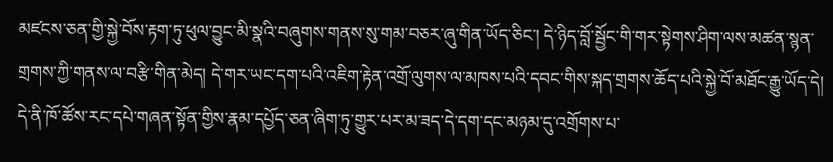མཛངས་ཅན་གྱི་སྐྱེ་བོས་རྟག་ཏུ་ཕུལ་བྱུང་མི་སྣའི་བཞུགས་གནས་སུ་གམ་བཅར་ཞུ་གིན་ཡོད་ཅིང་། དེ་ཉིད་བློ་སྦྱོང་གི་གར་སྟེགས་ཤིག་ལས་མཚན་སྙན་གྲགས་ཀྱི་གནས་ལ་བརྩི་གིན་མེད། དེ་གར་ཡང་དག་པའི་འཇིག་རྟེན་འགྲོ་ལུགས་ལ་མཁས་པའི་དབང་གིས་སྐད་གྲགས་ཆོད་པའི་སྐྱེ་བོ་མཐོང་རྒྱུ་ཡོད་དེ། དེ་ནི་ཁོ་ཚོས་རང་དཔེ་གཞན་སྟོན་གྱིས་རྣམ་དཔྱོད་ཅན་ཞིག་ཏུ་གྱུར་པར་མ་ཟད་དེ་དག་དང་མཉམ་དུ་འགྲོགས་པ་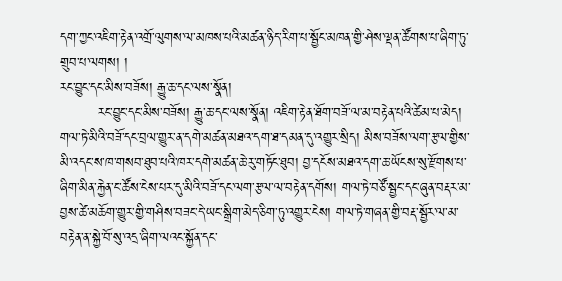དག་ཀྱང་འཇིག་རྟེན་འགྲོ་ལུགས་ལ་མཁས་པའི་མཚན་ཉིད་རིག་པ་སྦྱོང་མཁན་གྱི་ཤེས་ལྡན་ཚོགས་པ་ཞིག་ཏུ་གྲུབ་པ་ལགས། །
རང་བྱུང་དང་མིས་བཟོས། རྒྱུ་ཆ་དང་ལས་སྣོན།
        རང་བྱུང་དང་མིས་བཟོས། རྒྱུ་ཆ་དང་ལས་སྣོན། འཇིག་རྟེན་ཐོག་བཟོ་ལ་མ་བརྟེན་པའི་ཚེམ་པ་མེད། གལ་ཏེ་མིའི་བཟོ་དང་བྲལ་གྱུར་ན་དགེ་མཚན་མཐའ་དག་ཐ་དམན་དུ་འགྱུར་སྲིད། མིས་བཟོས་ལག་རྩལ་གྱིས་མི་འདང་ས་ཁ་གསབ་ཐུབ་པའི་ཁར་དགེ་མཚན་ཆེ་རུ་གཏོང་ཐུབ། བྱ་དངོས་མཐའ་དག་ཆ་ཡོངས་སུ་རྫོགས་པ་ཞིག་མིན་རྐྱེན་ང་ཚོས་ངེས་པར་དུ་མིའི་བཟོ་དང་ལག་རྩལ་ལ་བརྟེན་དགོས། གལ་ཏེ་བཙོ་སྦྱང་དང་ཞུན་བརྡར་མ་བྱས་ཚེ་མཆོག་གྱུར་གྱི་གཤིས་བཟང་དེ་ཡང་སྒྲིག་མེད་ཅིག་ཏུ་འགྱུར་ངེས། གལ་ཏེ་གཞན་གྱི་བརྡ་སྦྱོར་ལ་མ་བརྟེན་ན་སྐྱེ་བོ་སུ་འདྲ་ཞིག་ལའང་སྐྱོན་དང་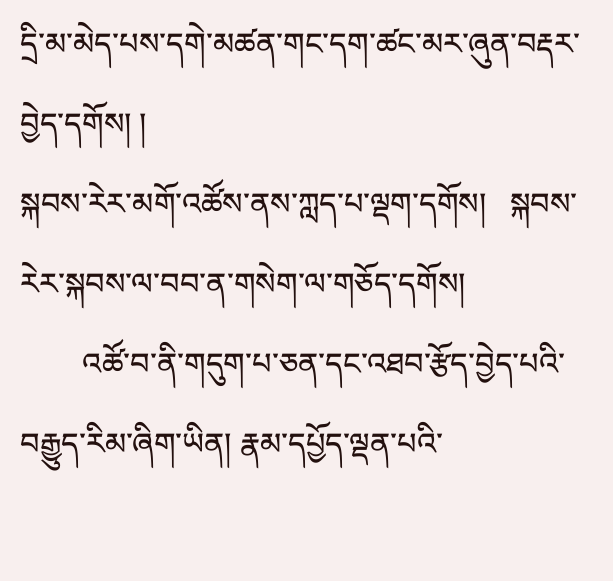དྲི་མ་མེད་པས་དགེ་མཚན་གང་དག་ཚང་མར་ཞུན་བརྡར་བྱེད་དགོས། །
སྐབས་རེར་མགོ་འཚོས་ནས་ཀླད་པ་ལྡག་དགོས།   སྐབས་རེར་སྐབས་ལ་བབ་ན་གསེག་ལ་གཅོད་དགོས།
        འཚོ་བ་ནི་གདུག་པ་ཅན་དང་འཐབ་རྩོད་བྱེད་པའི་བརྒྱུད་རིམ་ཞིག་ཡིན། རྣམ་དཔྱོད་ལྡན་པའི་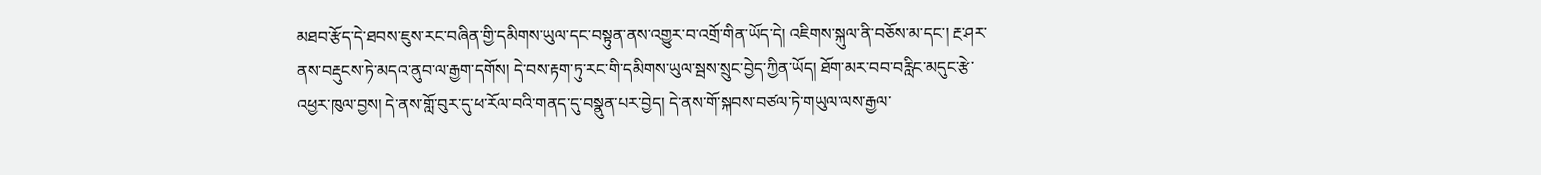མཐབ་རྩོད་དེ་ཐབས་ཇུས་རང་བཞིན་གྱི་དམིགས་ཡུལ་དང་བསྟུན་ནས་འགྱུར་བ་འགྲོ་གིན་ཡོད་དེ། འཇིགས་སྐུལ་ནི་བཅོས་མ་དང་། རྔ་ཤར་ནས་བརྡུངས་ཏེ་མདའ་ནུབ་ལ་རྒྱག་དགོས། དེ་བས་རྟག་ཏུ་རང་གི་དམིགས་ཡུལ་སྦས་སྲུང་བྱེད་ཀྱིན་ཡོད། ཐོག་མར་བབ་བརླིང་མདུང་རྩེ་འཕྱར་ཁུལ་བྱས། དེ་ནས་གློ་བུར་དུ་ཕ་རོལ་བའི་གནད་དུ་བསྣུན་པར་བྱེད། དེ་ནས་གོ་སྐབས་བཙལ་ཏེ་གཡུལ་ལས་རྒྱལ་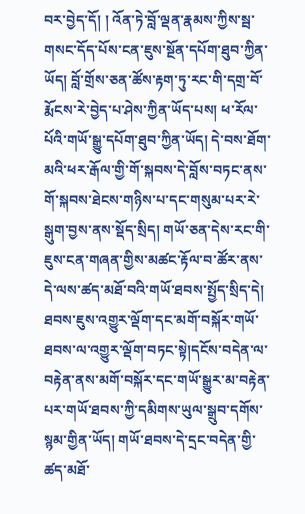བར་བྱེད་དོ། ། འོན་ཏེ་བློ་ལྡན་རྣམས་ཀྱིས་སྦ་གསང་དོད་པོས་ངན་ཇུས་སྔོན་དཔོག་ཐུབ་ཀྱིན་ཡོད། བློ་གྲོས་ཅན་ཚོས་རྟག་ཏུ་རང་གི་དགྲ་བོ་རྨོངས་རེ་བྱེད་པ་ཤེས་ཀྱིན་ཡོད་པས། ཕ་རོལ་པོའི་གཡོ་སྒྱུ་དཔོག་ཐུབ་ཀྱིན་ཡོད། དེ་བས་ཐོག་མའི་ཕར་རྒོལ་གྱི་གོ་སྐབས་དེ་བློས་བཏང་ནས་གོ་སྐབས་ཐེངས་གཉིས་པ་དང་གསུམ་པར་རེ་སྒུག་བྱས་ནས་སྡོད་སྲིད། གཡོ་ཅན་དེས་རང་གི་ཇུས་ངན་གཞན་གྱིས་མཚང་རྟོལ་བ་ཚོར་ནས་དེ་ལས་ཚད་མཐོ་བའི་གཡོ་ཐབས་སྤྱོད་སྲིད་དེ། ཐབས་ཇུས་འགྱུར་ལྡོག་དང་མགོ་བསྐོར་གཡོ་ཐབས་ལ་འགྱུར་ལྡོག་བཏང་སྟེ།དངོས་བདེན་ལ་བརྟེན་ནས་མགོ་བསྐོར་དང་གཡོ་སྒྱུར་མ་བརྟེན་པར་གཡོ་ཐབས་ཀྱི་དམིགས་ཡུལ་སྒྲུབ་དགོས་སྙམ་གྱིན་ཡོད། གཡོ་ཐབས་དེ་དྲང་བདེན་གྱི་ཚད་མཐོ་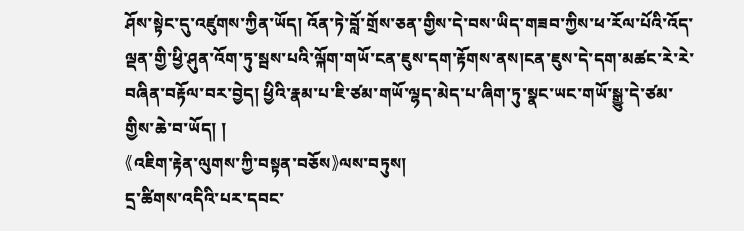ཤོས་སྟེང་དུ་འཛུགས་ཀྱིན་ཡོད། འོན་ཏེ་བློ་གྲོས་ཅན་གྱིས་དེ་བས་ཡིད་གཟབ་ཀྱིས་ཕ་རོལ་པོའི་འོད་ལྡན་གྱི་ཕྱི་ཤུན་འོག་ཏུ་སྦས་པའི་ལྐོག་གཡོ་ངན་ཇུས་དག་རྟོགས་ནས།ངན་ཇུས་དེ་དག་མཚང་རེ་རེ་བཞིན་བརྟོལ་བར་བྱེད། ཕྱིའི་རྣམ་པ་ཇི་ཙམ་གཡོ་ལྷད་མེད་པ་ཞིག་ཏུ་སྣང་ཡང་གཡོ་སྒྱུ་དེ་ཙམ་གྱིས་ཆེ་བ་ཡོད། །
《འཇིག་རྟེན་ལུགས་ཀྱི་བསྟན་བཅོས》ལས་བཏུས།
དྲ་ཚིགས་འདིའི་པར་དབང་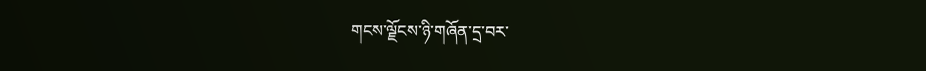གངས་ལྗོངས་ཉི་གཞོན་དྲ་བར་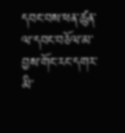དབང་བས་ཕན་ཚུན་ལ་དབང་བཅོལ་མ་བྱས་གོང་རང་དགར་མི་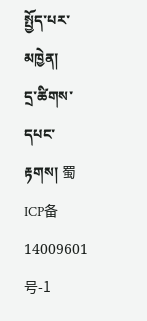སྤྱོད་པར་མཁྱེན།
དྲ་ཚིགས་དཔང་རྟགས། 蜀ICP备14009601号-1